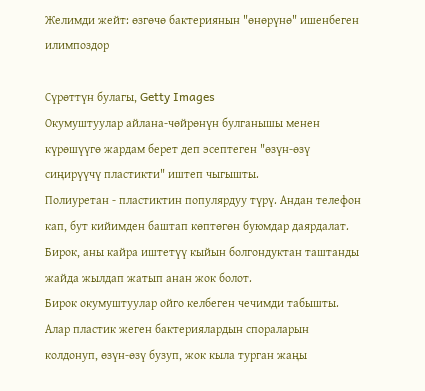Желимди жейт: өзгөчө бактериянын "өнөрүнө" ишенбеген илимпоздор

Сүрөттүн булагы, Getty Images
Окумуштуулар айлана-чөйрөнүн булганышы менен күрөшүүгө жардам берет деп эсептеген "өзүн-өзү сиңирүүчү пластикти" иштеп чыгышты.
Полиуретан - пластиктин популярдуу түрү. Андан телефон кап, бут кийимден баштап көптөгөн буюмдар даярдалат. Бирок, аны кайра иштетүү кыйын болгондуктан таштанды жайда жылдап жатып анан жок болот.
Бирок окумуштуулар ойго келбеген чечимди табышты.
Алар пластик жеген бактериялардын спораларын колдонуп, өзүн-өзү бузуп, жок кыла турган жаңы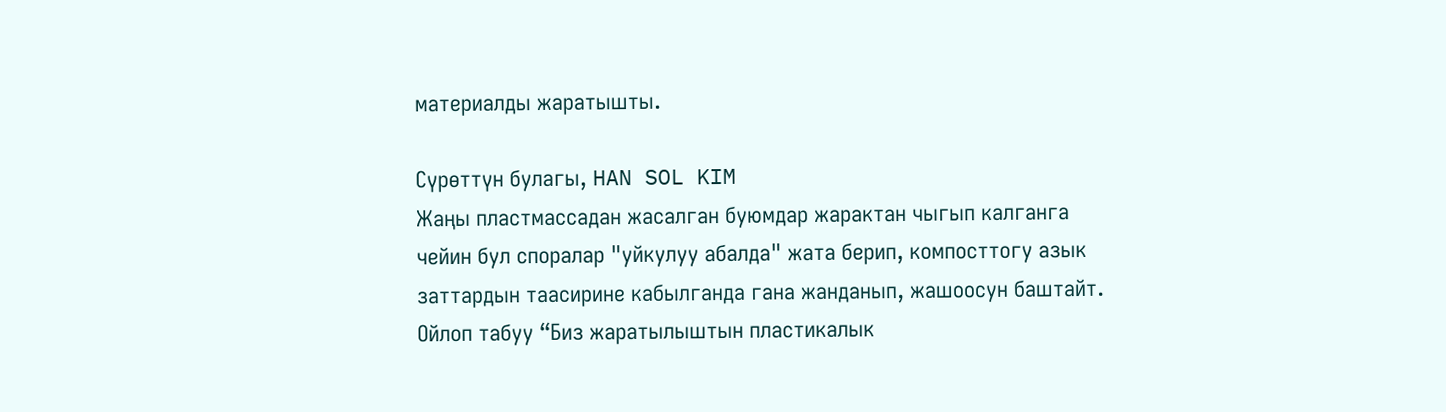материалды жаратышты.

Сүрөттүн булагы, HAN SOL KIM
Жаңы пластмассадан жасалган буюмдар жарактан чыгып калганга чейин бул споралар "уйкулуу абалда" жата берип, компосттогу азык заттардын таасирине кабылганда гана жанданып, жашоосун баштайт.
Ойлоп табуу “Биз жаратылыштын пластикалык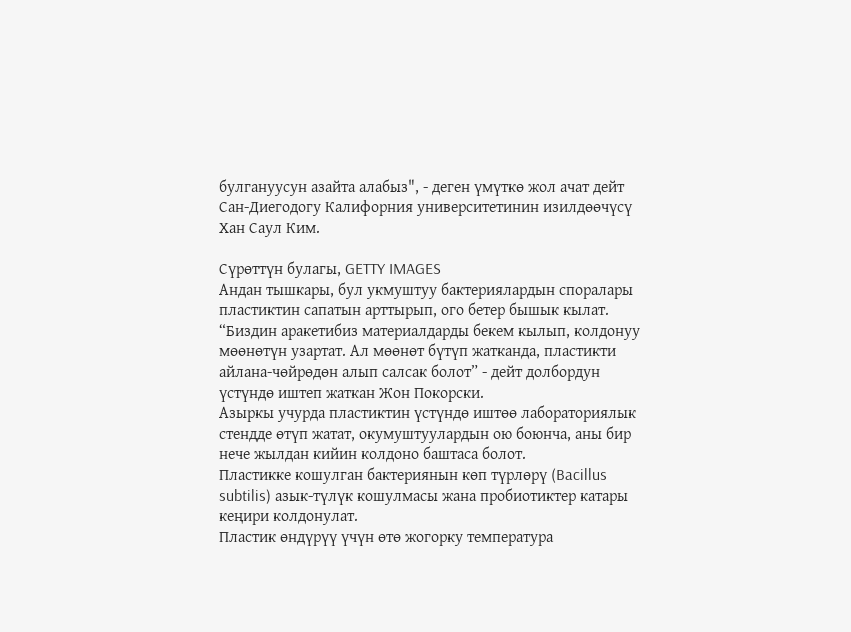булгануусун азайта алабыз", - деген үмүткө жол ачат дейт Сан-Диегодогу Калифорния университетинин изилдөөчүсү Хан Саул Ким.

Сүрөттүн булагы, GETTY IMAGES
Андан тышкары, бул укмуштуу бактериялардын споралары пластиктин сапатын арттырып, ого бетер бышык кылат.
“Биздин аракетибиз материалдарды бекем кылып, колдонуу мөөнөтүн узартат. Ал мөөнөт бүтүп жатканда, пластикти айлана-чөйрөдөн алып салсак болот” - дейт долбордун үстүндө иштеп жаткан Жон Покорски.
Азыркы учурда пластиктин үстүндө иштөө лабораториялык стендде өтүп жатат, окумуштуулардын ою боюнча, аны бир нече жылдан кийин колдоно баштаса болот.
Пластикке кошулган бактериянын көп түрлөрү (Bacillus subtilis) азык-түлүк кошулмасы жана пробиотиктер катары кеңири колдонулат.
Пластик өндүрүү үчүн өтө жогорку температура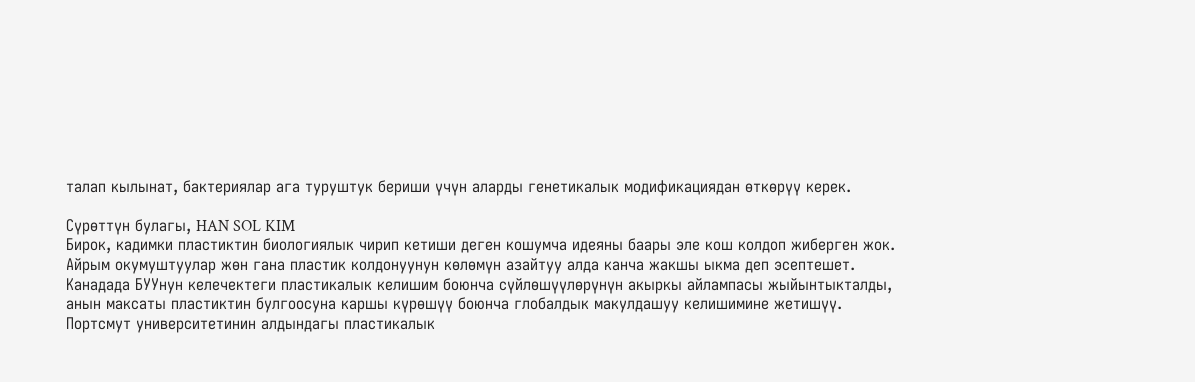талап кылынат, бактериялар ага туруштук бериши үчүн аларды генетикалык модификациядан өткөрүү керек.

Сүрөттүн булагы, HAN SOL KIM
Бирок, кадимки пластиктин биологиялык чирип кетиши деген кошумча идеяны баары эле кош колдоп жиберген жок. Айрым окумуштуулар жөн гана пластик колдонуунун көлөмүн азайтуу алда канча жакшы ыкма деп эсептешет.
Канадада БУУнун келечектеги пластикалык келишим боюнча сүйлөшүүлөрүнүн акыркы айлампасы жыйынтыкталды, анын максаты пластиктин булгоосуна каршы күрөшүү боюнча глобалдык макулдашуу келишимине жетишүү.
Портсмут университетинин алдындагы пластикалык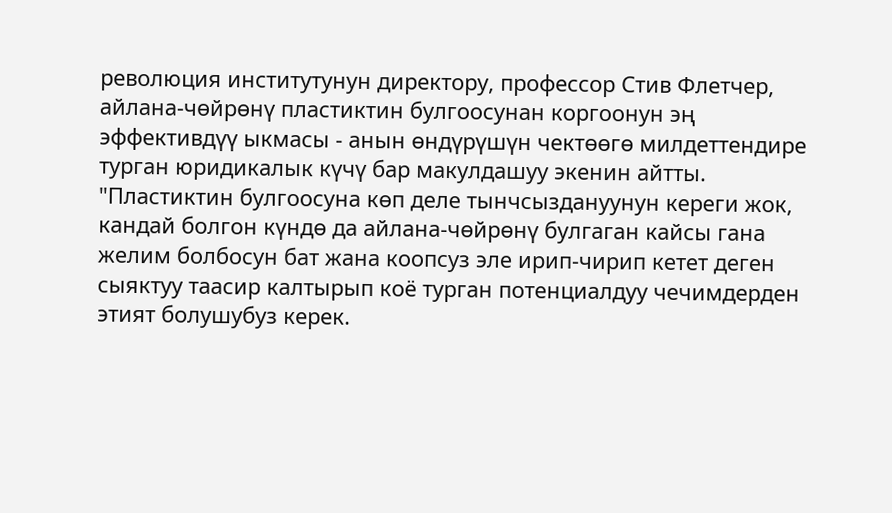революция институтунун директору, профессор Стив Флетчер, айлана-чөйрөнү пластиктин булгоосунан коргоонун эң эффективдүү ыкмасы - анын өндүрүшүн чектөөгө милдеттендире турган юридикалык күчү бар макулдашуу экенин айтты.
"Пластиктин булгоосуна көп деле тынчсыздануунун кереги жок, кандай болгон күндө да айлана-чөйрөнү булгаган кайсы гана желим болбосун бат жана коопсуз эле ирип-чирип кетет деген сыяктуу таасир калтырып коё турган потенциалдуу чечимдерден этият болушубуз керек.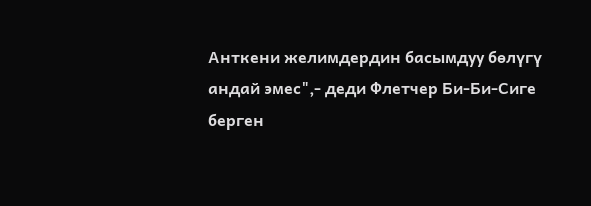Анткени желимдердин басымдуу бөлүгү андай эмес",- деди Флетчер Би-Би-Сиге берген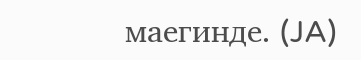маегинде. (JA)